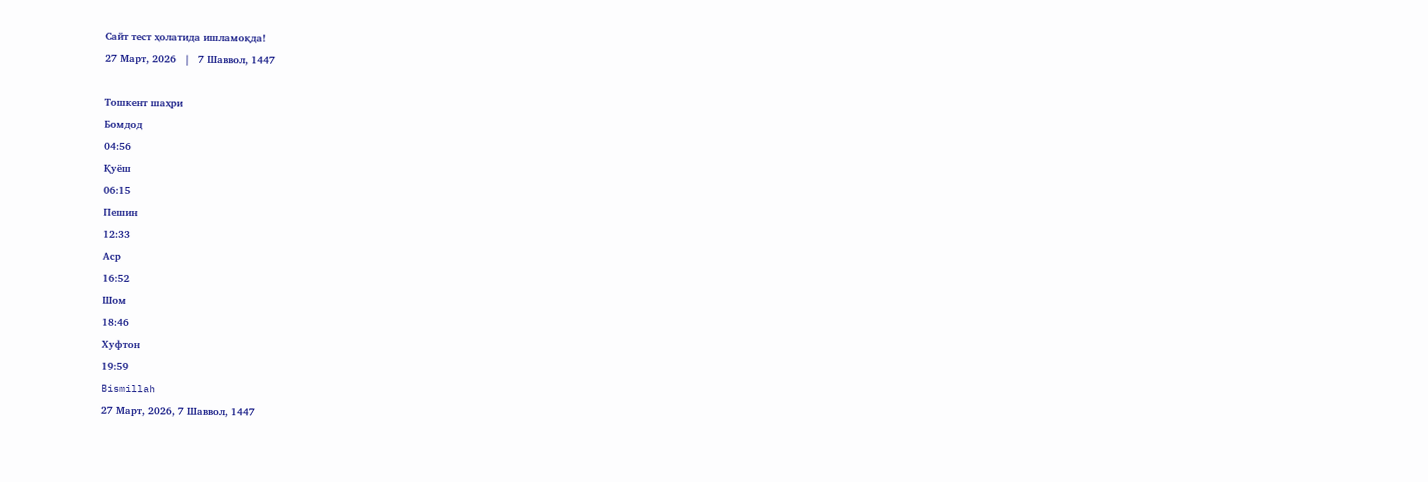Сайт тест ҳолатида ишламоқда!
27 Март, 2026   |   7 Шаввол, 1447

Тошкент шаҳри
Бомдод
04:56
Қуёш
06:15
Пешин
12:33
Аср
16:52
Шом
18:46
Хуфтон
19:59
Bismillah
27 Март, 2026, 7 Шаввол, 1447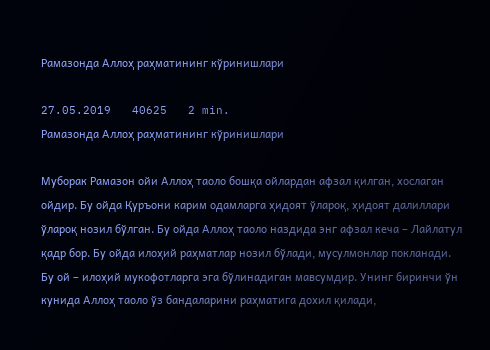Рамазонда Аллоҳ раҳматининг кўринишлари

27.05.2019   40625   2 min.
Рамазонда Аллоҳ раҳматининг кўринишлари

Муборак Рамазон ойи Аллоҳ таоло бошқа ойлардан афзал қилган, хослаган ойдир. Бу ойда Қуръони карим одамларга ҳидоят ўлароқ, ҳидоят далиллари ўлароқ нозил бўлган. Бу ойда Аллоҳ таоло наздида энг афзал кеча – Лайлатул қадр бор. Бу ойда илоҳий раҳматлар нозил бўлади, мусулмонлар покланади. Бу ой – илоҳий мукофотларга эга бўлинадиган мавсумдир. Унинг биринчи ўн кунида Аллоҳ таоло ўз бандаларини раҳматига дохил қилади,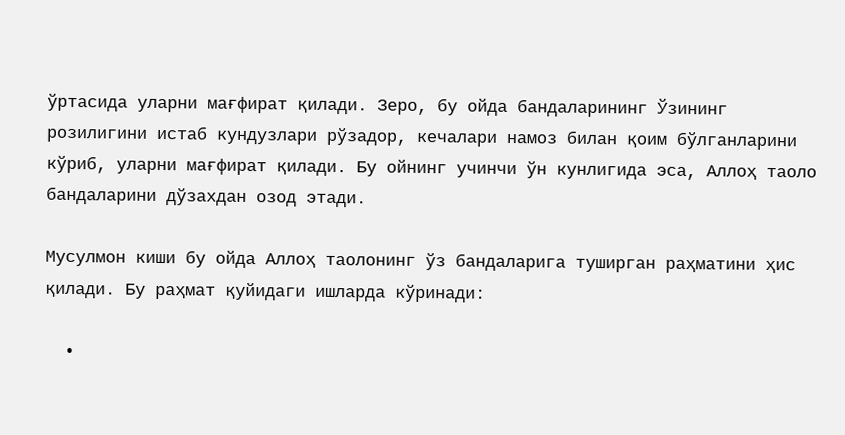ўртасида уларни мағфират қилади. Зеро, бу ойда бандаларининг Ўзининг розилигини истаб кундузлари рўзадор, кечалари намоз билан қоим бўлганларини кўриб, уларни мағфират қилади. Бу ойнинг учинчи ўн кунлигида эса, Аллоҳ таоло бандаларини дўзахдан озод этади.

Мусулмон киши бу ойда Аллоҳ таолонинг ўз бандаларига туширган раҳматини ҳис қилади. Бу раҳмат қуйидаги ишларда кўринади:

  •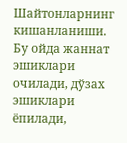Шайтонларнинг кишанланиши. Бу ойда жаннат эшиклари очилади, дўзах эшиклари ёпилади,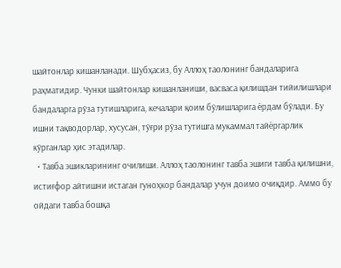шайтонлар кишанланади. Шубҳасиз, бу Аллоҳ таолонинг бандаларига раҳматидир. Чунки шайтонлар кишанланиши, васваса қилишдан тийилишлари бандаларга рўза тутишларига, кечалари қоим бўлишларига ёрдам бўлади. Бу ишни тақводорлар, хусусан, тўғри рўза тутишга мукаммал тайёргарлик кўрганлар ҳис этадилар.
  • Тавба эшикларининг очилиши. Аллоҳ таолонинг тавба эшиги тавба қилишни, истиғфор айтишни истаган гуноҳкор бандалар учун доимо очиқдир. Аммо бу ойдаги тавба бошқа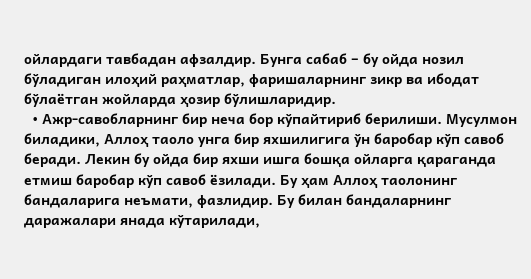ойлардаги тавбадан афзалдир. Бунга сабаб – бу ойда нозил бўладиган илоҳий раҳматлар, фаришаларнинг зикр ва ибодат бўлаётган жойларда ҳозир бўлишларидир.
  • Ажр-савобларнинг бир неча бор кўпайтириб берилиши. Мусулмон биладики, Аллоҳ таоло унга бир яхшилигига ўн баробар кўп савоб беради. Лекин бу ойда бир яхши ишга бошқа ойларга қараганда етмиш баробар кўп савоб ёзилади. Бу ҳам Аллоҳ таолонинг бандаларига неъмати, фазлидир. Бу билан бандаларнинг даражалари янада кўтарилади,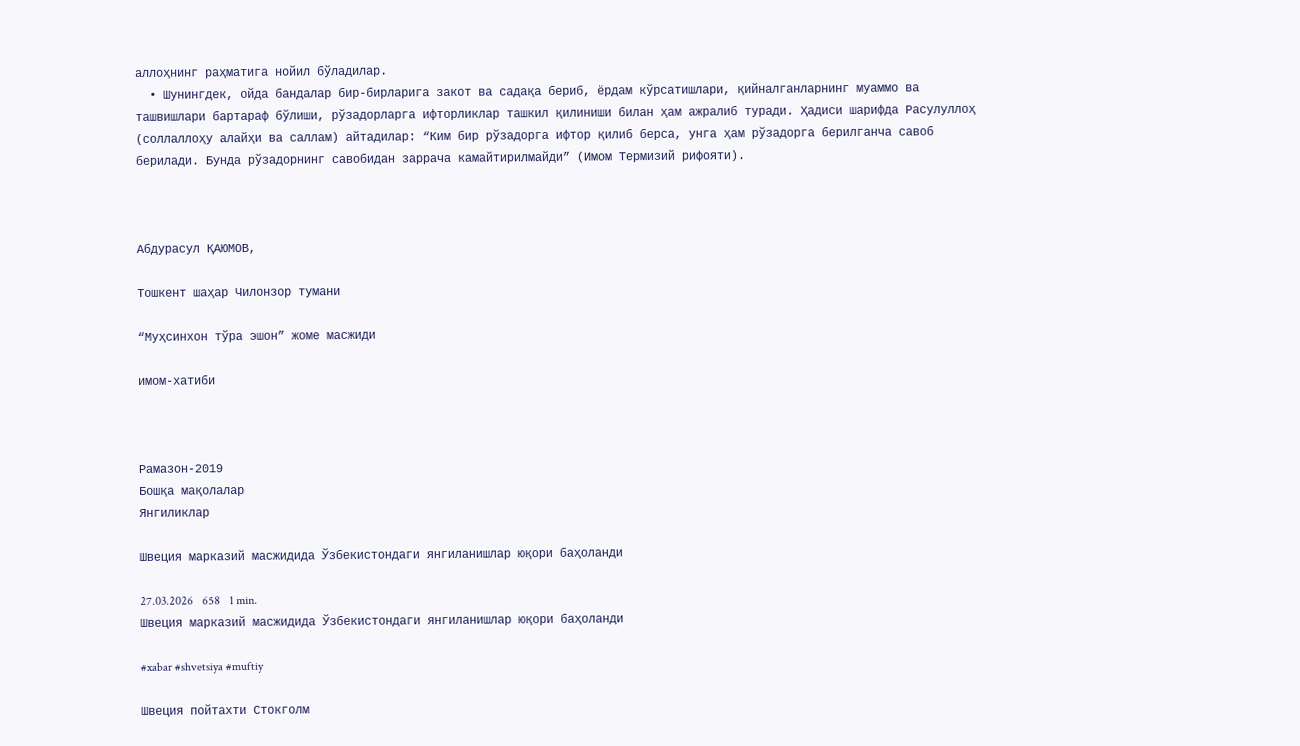аллоҳнинг раҳматига нойил бўладилар.
  • Шунингдек, ойда бандалар бир-бирларига закот ва садақа бериб, ёрдам кўрсатишлари, қийналганларнинг муаммо ва ташвишлари бартараф бўлиши, рўзадорларга ифторликлар ташкил қилиниши билан ҳам ажралиб туради. Ҳадиси шарифда Расулуллоҳ (соллаллоҳу алайҳи ва саллам) айтадилар: “Ким бир рўзадорга ифтор қилиб берса, унга ҳам рўзадорга берилганча савоб берилади. Бунда рўзадорнинг савобидан заррача камайтирилмайди” (Имом Термизий рифояти).



Абдурасул ҚАЮМОВ,

Тошкент шаҳар Чилонзор тумани

“Муҳсинхон тўра эшон” жоме масжиди

имом-хатиби



Рамазон-2019
Бошқа мақолалар
Янгиликлар

Швеция марказий масжидида Ўзбекистондаги янгиланишлар юқори баҳоланди

27.03.2026   658   1 min.
Швеция марказий масжидида Ўзбекистондаги янгиланишлар юқори баҳоланди

#xabar #shvetsiya #muftiy

Швеция пойтахти Стокголм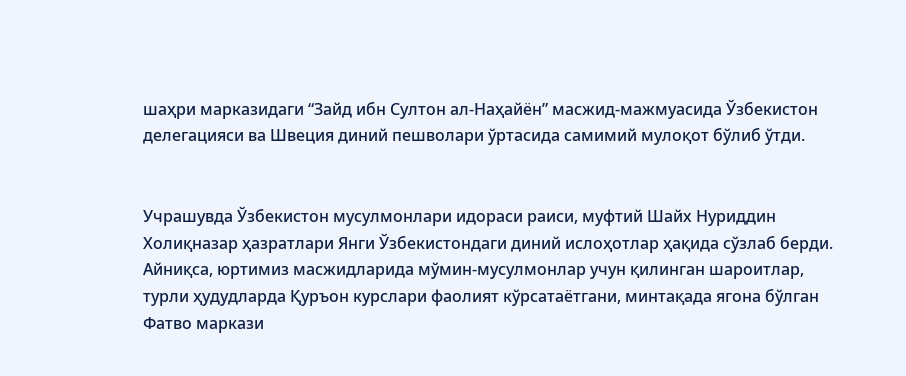шаҳри марказидаги “Зайд ибн Султон ал-Наҳайён” масжид-мажмуасида Ўзбекистон делегацияси ва Швеция диний пешволари ўртасида самимий мулоқот бўлиб ўтди.


Учрашувда Ўзбекистон мусулмонлари идораси раиси, муфтий Шайх Нуриддин Холиқназар ҳазратлари Янги Ўзбекистондаги диний ислоҳотлар ҳақида сўзлаб берди. Айниқса, юртимиз масжидларида мўмин-мусулмонлар учун қилинган шароитлар, турли ҳудудларда Қуръон курслари фаолият кўрсатаётгани, минтақада ягона бўлган Фатво маркази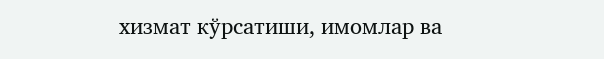хизмат кўрсатиши, имомлар ва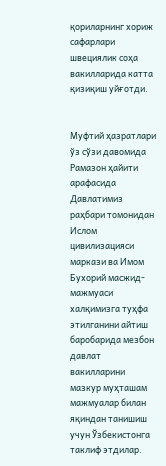қориларнинг хориж сафарлари швециялик соҳа вакилларида катта қизиқиш уйғотди.


Муфтий ҳазратлари ўз сўзи давомида Рамазон ҳайити арафасида Давлатимиз раҳбари томонидан Ислом цивилизацияси маркази ва Имом Бухорий масжид-мажмуаси халқимизга туҳфа этилганини айтиш баробарида мезбон давлат вакилларини мазкур муҳташам мажмуалар билан яқиндан танишиш учун Ўзбекистонга таклиф этдилар.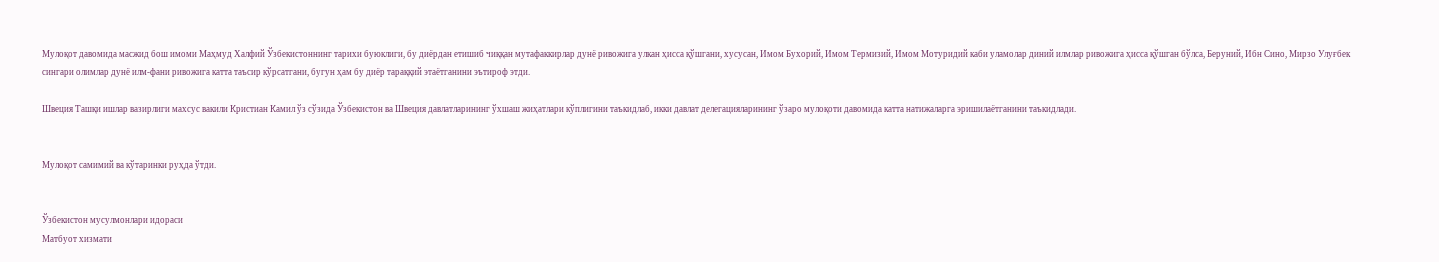Мулоқот давомида масжид бош имоми Маҳмуд Халфий Ўзбекистоннинг тарихи буюклиги, бу диёрдан етишиб чиққан мутафаккирлар дунё ривожига улкан ҳисса қўшгани, хусусан, Имом Бухорий, Имом Термизий, Имом Мотуридий каби уламолар диний илмлар ривожига ҳисса қўшган бўлса, Беруний, Ибн Сино, Мирзо Улуғбек сингари олимлар дунё илм-фани ривожига катта таъсир кўрсатгани, бугун ҳам бу диёр тараққий этаётганини эътироф этди.

Швеция Ташқи ишлар вазирлиги махсус вакили Кристиан Камил ўз сўзида Ўзбекистон ва Швеция давлатларининг ўхшаш жиҳатлари кўплигини таъкидлаб, икки давлат делегацияларининг ўзаро мулоқоти давомида катта натижаларга эришилаётганини таъкидлади.


Мулоқот самимий ва кўтаринки руҳда ўтди.


Ўзбекистон мусулмонлари идораси
Матбуот хизмати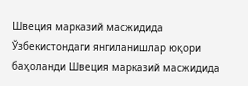Швеция марказий масжидида Ўзбекистондаги янгиланишлар юқори баҳоланди Швеция марказий масжидида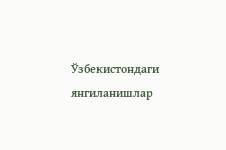Ўзбекистондаги янгиланишлар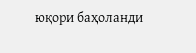юқори баҳоланди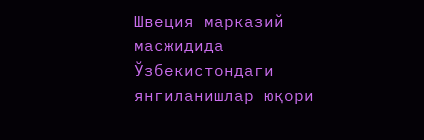Швеция марказий масжидида Ўзбекистондаги янгиланишлар юқори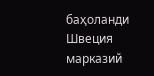баҳоланди Швеция марказий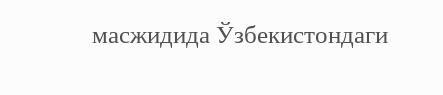масжидида Ўзбекистондаги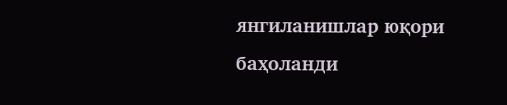янгиланишлар юқори баҳоланди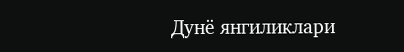Дунё янгиликлари